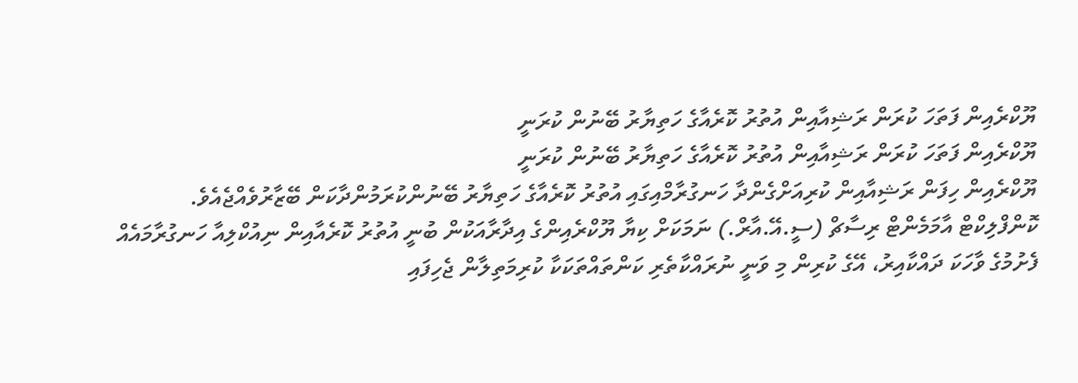ޔޫކްރެއިން ފަތަހަ ކުރަން ރަޝިއާއިން އުތުރު ކޮރެއާގެ ހަތިޔާރު ބޭނުން ކުރަނީ
ޔޫކްރެއިން ފަތަހަ ކުރަން ރަޝިއާއިން އުތުރު ކޮރެއާގެ ހަތިޔާރު ބޭނުން ކުރަނީ
ޔޫކްރެއިން ހިފަން ރަޝިއާއިން ކުރިއަށްގެންދާ ހަނގުރާމްއިގައި އުތުރު ކޮރެއާގެ ހަތިޔާރު ބޭނުންކުރަމުންދާކަން ބޭޒާރުވެއްޖެއެވެ.
ކޮންފްލިކްޓް އާމަމެންޓް ރިސާޗް (ސީ.އޭ.އާރް.) ނަމަކަށް ކިޔާ ޔޫކްރެއިންގެ އިދާރާއަކުން ބުނީ އުތުރު ކޮރެއާއިން ނިއުކްލިއާ ހަނގުރާމައެއް ފެށުމުގެ ވާހަކަ ދައްކާއިރު، އޭގެ ކުރިން މި ވަނީ ނުރައްކާތެރި ކަންތައްތަކަކާ ކުރިމަތިލާން ޖެހިފައި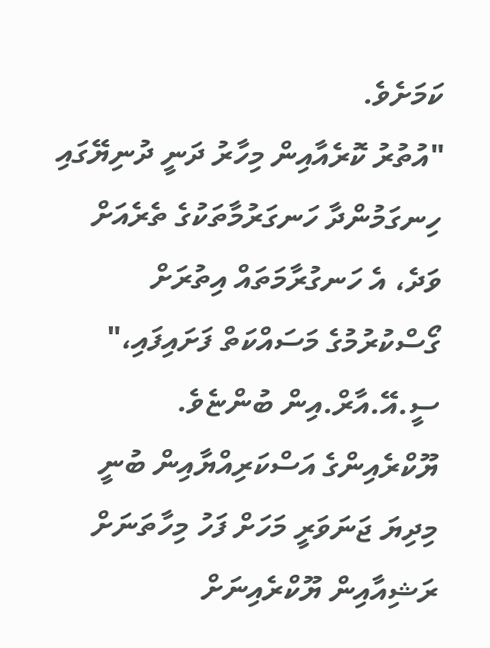ކަމަށެވެ.
"އުތުރު ކޮރެއާއިން މިހާރު ދަނީ ދުނިޔޭގައި ހިނގަމުންދާ ހަނގަރުމާތަކުގެ ތެރެއަށް ވަދެ، އެ ހަނގުރާމަތައް އިތުރަށް ގޯސްކުރުމުގެ މަސައްކަތް ފަށައިފައި،" ސީ.އޭ.އާރް.އިން ބުންޏެވެ.
ޔޫކްރެއިންގެ އަސްކަރިއްޔާއިން ބުނީ މިދިޔަ ޖަނަވަރީ މަހަށް ފަހު މިހާތަނަށް ރަޝިއާއިން ޔޫކްރެއިނަށް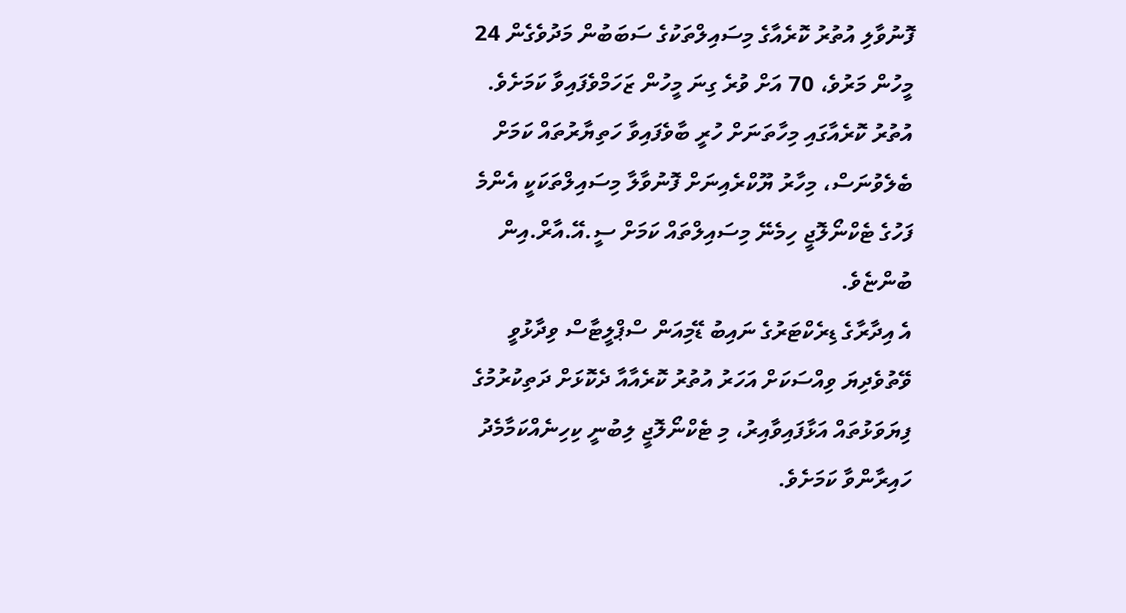ފޮނުވާލި އުތުރު ކޮރެއާގެ މިސައިލްތަކުގެ ސަބަބުން މަދުވެގެން 24 މީހުން މަރުވެ، 70 އަށް ވުރެ ގިނަ މީހުން ޒަހަމްވެފައިވާ ކަމަށެވެ.
އުތުރު ކޮރެއާގައި މިހާތަނަށް ހުރީ ބާވެފައިވާ ހަތިޔާރުތައް ކަމަށް ބެލެވުނަސް، މިހާރު ޔޫކްރެއިނަށް ފޮނުވާލާ މިސައިލްތަކަކީ އެންމެ ފަހުގެ ޓެކްނޯލޮޖީ ހިމެނޭ މިސައިލްތައް ކަމަށް ސީ.އޭ.އާރް.އިން ބުންޏެވެ.
އެ އިދާރާގެ ޑިރެކްޓަރުގެ ނައިބު ޑޭމިއަން ސްޕްލީޓާސް ވިދާޅުވީ ވޭތުވެދިޔަ ވިއްސަކަށް އަހަރު އުތުރު ކޮރެއާއާ ދެކޮޅަށް ދަތިކުރުމުގެ ފިޔަވަޅުތައް އަޅާފައިވާއިރު، މި ޓެކްނޯލޮޖީ ލިބުނީ ކިހިނެއްކަމާމެދު ހައިރާންވާ ކަމަށެވެ.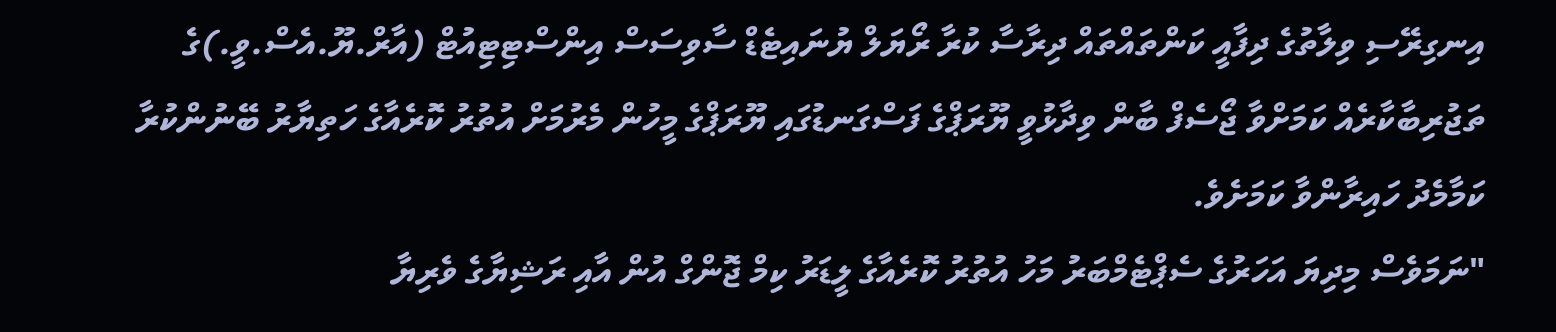އިނގިރޭސި ވިލާތުގެ ދިފާއީ ކަންތައްތައް ދިރާސާ ކުރާ ރޯޔަލް ޔުނައިޓެޑް ސާވިސަސް އިންސްޓިޓިއުޓް (އާރް.ޔޫ.އެސް.ވީ.)ގެ ތަޖުރިބާކާރެއް ކަމަށްވާ ޖޯސެފް ބާން ވިދާޅުވީ ޔޫރަޕްގެ ފަސްގަނޑުގައި ޔޫރަޕްގެ މީހުން މެރުމަށް އުތުރު ކޮރެއާގެ ހަތިޔާރު ބޭނުންކުރާ ކަމާމެދު ހައިރާންވާ ކަމަށެވެ.
"ނަމަވެސް މިދިޔަ އަހަރުގެ ސެޕްޓެމްބަރު މަހު އުތުރު ކޮރެއާގެ ލީޑަރު ކިމް ޖޮންގް އުން އާއި ރަޝިޔާގެ ވެރިޔާ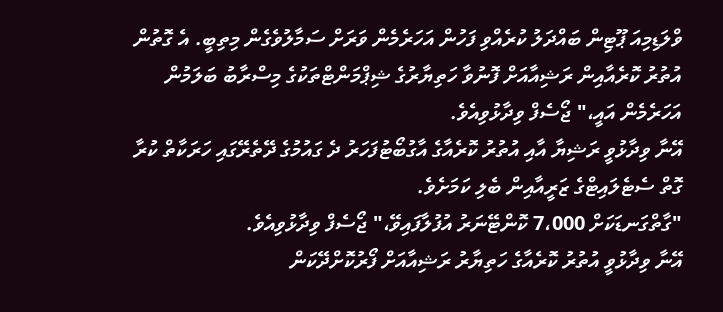ވްލަޑިމިއަ ޕޫޓިން ބައްދަލު ކުރެއްވި ފަހުން އަހަރެމެން ވަރަށް ސަމާލުވެގެން މިތިބީ. އެ ގޮތުން އުތުރު ކޮރެއާއިން ރަޝިއާއަށް ފޮނުވާ ހަތިޔާރުގެ ޝިޕްމަންޓްތަކުގެ މިސްރާބު ބަލަމުން އަހަރެމެން އައީ،" ޖޯސެފް ވިދާޅުވިއެވެ.
އޭނާ ވިދާޅުވީ ރަޝިޔާ އާއި އުތުރު ކޮރެއާގެ އާގުބޯޓުފަހަރު ދެ ގައުމުގެ ދޭތެރޭގައި ހަރަކާތް ކުރާ ގޮތް ސެޓެލައިޓްގެ ޒަރީއާއިން ބެލި ކަމަށެވެ.
"ގާތްގަނޑަކަށް 7،000 ކޮންޓޭނަރު އުފުލާފައިވޭ،" ޖޯސެފް ވިދާޅުވިއެވެ.
އޭނާ ވިދާޅުވީ އުތުރު ކޮރެއާގެ ހަތިޔާރު ރަޝިއާއަށް ފޯރުކޮށްދޭކަން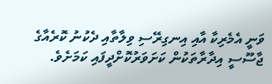ވަނީ އެމެރިކާ އާއި އިނގިރޭސި ވިލާތާއި ދެކުނު ކޮރެއާގެ ޖާސޫސީ އިދާރާތަކުން ކަށަވަރުކޮށްދީފައި ކަމަށެވެ.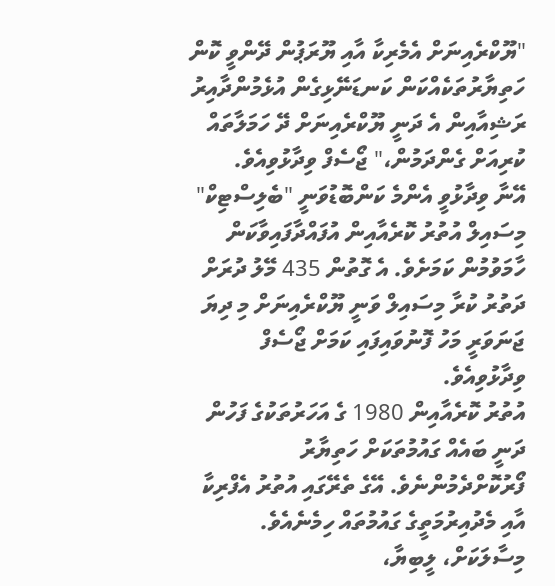"ޔޫކްރެއިނަށް އެމެރިކާ އާއި ޔޫރަޕުން ދޭންވީ ކޮން ހަތިޔާރުތަކެއްކަން ކަނޑަނޭޅިގެން އުޅެމުންދާއިރު ރަޝިއާއިން އެ ދަނީ ޔޫކްރެއިނަށް ދޭ ހަމަލާތައް ކުރިއަށް ގެންދަމުން،" ޖޯސެފް ވިދާޅުވިއެވެ.
އޭނާ ވިދާޅުވީ އެންމެ ކަންބޮޑުވަނީ "ބެލިސްޓިކް" މިސައިލް އުތުރު ކޮރެއާއިން އުފައްދާފައިވާކަން ހާމަވުމުން ކަމަށެވެ. އެ ގޮތުން 435 މޭލު ދުރަށް ދަތުރު ކުރާ މިސައިލް ވަނީ ޔޫކްރެއިނަށް މި ދިޔަ ޖަނަވަރީ މަހު ފޮނުވައިފައި ކަމަށް ޖޯސެފް ވިދާޅުވިއެވެ.
އުތުރު ކޮރެއާއިން 1980 ގެ އަހަރުތަކުގެ ފަހުން ދަނީ ބައެއް ގައުމުތަކަށް ހަތިޔާރު ފޯރުކޮށްދެމުންނެވެ. އޭގެ ތެރޭގައި އުތުރު އެފްރިކާ އާއި މެދުއިރުމަތީގެ ގައުމުތައް ހިމެނެއެވެ. މިސާލަކަށް، ލީބިޔާ،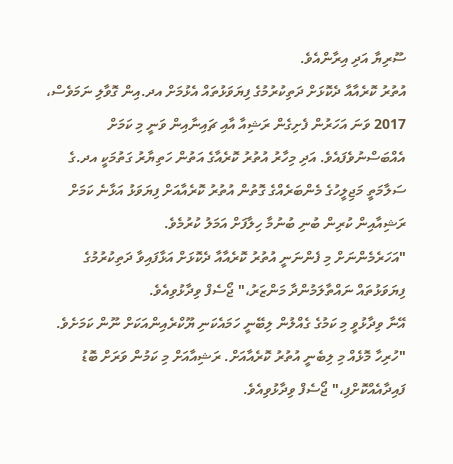ސޫރިޔާ އަދި އިރާންއެވެ.
އުތުރު ކޮރެއާއާ ދެކޮޅަށް ދަތިކުރުމުގެ ފިޔަވަޅުތައް އެޅުމަށް އދ.އިން ގޮވާލި ނަމަވެސް، 2017 ވަނަ އަހަރުން ފެށިގެން ރަޝިއާ އާއި ޗައިނާއިން ވަނީ މި ކަމަށް އެއްބަސްނުވެފައެވެ. އަދި މިހާރު އުތުރު ކޮރެއާގެ އަތުން ހަތިޔާރު ގަތުމަކީ އދ.ގެ ސަލާމަތީ މަޖިލީހުގެ މެންބަރެއްގެ ގޮތުން އުތުރު ކޮރެއާއަށް ފިޔަވަޅު އަޅާނެ ކަމަށް ރަޝިއާއިން ކުރިން ބުނި ބުނުމާ ހިލާފަށް އަމަލު ކުރުމެވެ.
"އަހަރެމެންނަށް މި ފެންނަނީ އުތުރު ކޮރެއާއާ ދެކޮޅަށް އަޅާފައިވާ ދަތިކުރުމުގެ ފިޔަވަޅުތައް ނައްތާލަމުންދާ މަންޒަރު،" ޖޯސެފް ވިދާޅުވިއެވެ.
އޭނާ ވިދާޅުވީ މި ކަމުގެ ގެއްލުން ލިބޭނީ ހަމައެކަނި ޔޫކްރެއިންއަކަށް ނޫން ކަމަށެވެ.
"ހުރިހާ މޮޅެއް މި ލިބެނީ އުތުރު ކޮރެއާއަށް. ރަޝިއާއަށް މި ކަމުން ވަރަށް ބޮޑު ފައިދާއެއްކޮށްފި،" ޖޯސެފް ވިދާޅުވިއެވެ.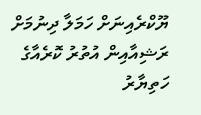ޔޫކްރެއިނަށް ހަމަލާ ދިނުމަށް ރަޝިއާއިން އުތުރު ކޮރެއާގެ ހަތިޔާރު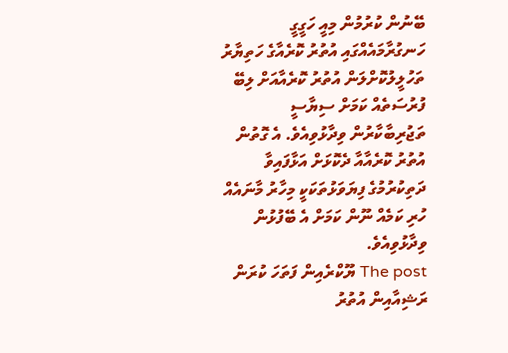ބޭނުން ކުރުމުން މިއީ ހަގީގީ ހަނގުރާމައެއްގައި އުތުރު ކޮރެއާގެ ހަތިޔާރު ތަހުލީލުކޮށްލަން އުތުރު ކޮރެއާއަށް ލިބޭ ފުރުސަތެއް ކަމަށް ސިޔާސީ ތަޖުރިބާކާރުން ވިދާޅުވިއެވެ. އެ ގޮތުން އުތުރު ކޮރެއާއާ ދެކޮޅަށް އަޅާފައިވާ ދަތިކުރުމުގެ ފިޔަވަޅުތަކަކީ މިހާރު މާނައެއް ހުރި ކަމެއް ނޫން ކަމަށް އެ ބޭފުޅުން ވިދާޅުވިއެވެ.
The post ޔޫކްރެއިން ފަތަހަ ކުރަން ރަޝިއާއިން އުތުރު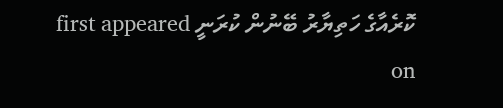ކޮރެއާގެ ހަތިޔާރު ބޭނުން ކުރަނީ first appeared on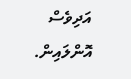އަދިވެސް އޮންލައިން.